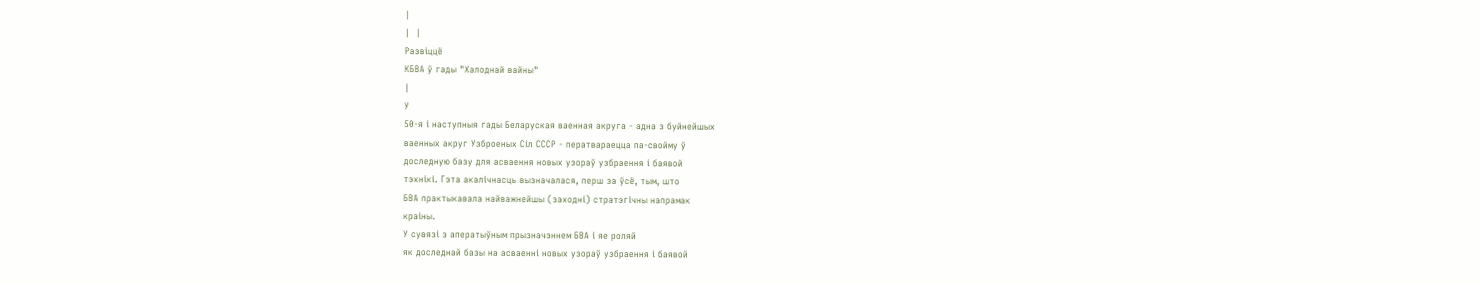|
|  |
Развіццё
КБВА ў гады "Халоднай вайны"
|
У
50-я і наступныя гады Беларуская ваенная акруга - адна з буйнейшых
ваенных акруг Узброеных Сіл СССР - ператвараецца па-свойму ў
доследную базу для асваення новых узораў узбраення і баявой
тэхнікі. Гэта акалічнасць вызначалася, перш за ўсё, тым, што
БВА практыкавала найважнейшы (заходні) стратэгічны напрамак
краіны.
У сувязі з аператыўным прызначэннем БВА і яе роляй
як доследнай базы на асваенні новых узораў узбраення і баявой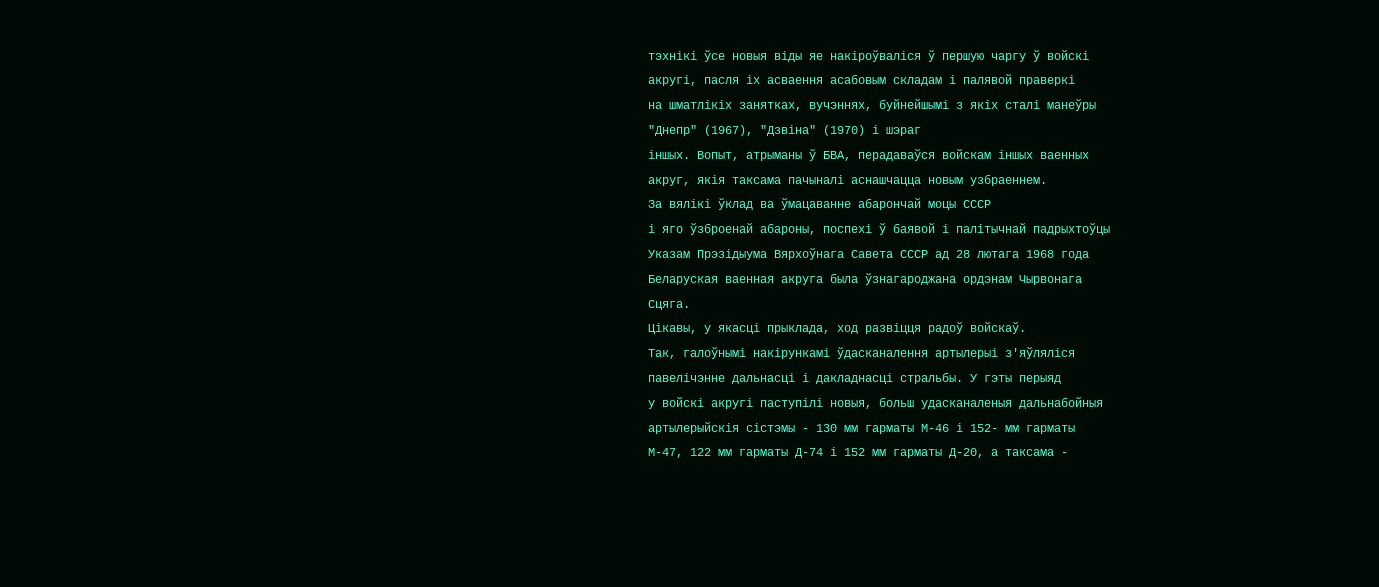тэхнікі ўсе новыя віды яе накіроўваліся ў першую чаргу ў войскі
акругі, пасля іх асваення асабовым складам і палявой праверкі
на шматлікіх занятках, вучэннях, буйнейшымі з якіх сталі манеўры
"Днепр" (1967), "Дзвіна" (1970) і шэраг
іншых. Вопыт, атрыманы ў БВА, перадаваўся войскам іншых ваенных
акруг, якія таксама пачыналі аснашчацца новым узбраеннем.
За вялікі ўклад ва ўмацаванне абарончай моцы СССР
і яго ўзброенай абароны, поспехі ў баявой і палітычнай падрыхтоўцы
Указам Прэзідыума Вярхоўнага Савета СССР ад 28 лютага 1968 года
Беларуская ваенная акруга была ўзнагароджана ордэнам Чырвонага
Сцяга.
Цікавы, у якасці прыклада, ход развіцця радоў войскаў.
Так, галоўнымі накірункамі ўдасканалення артылерыі з'яўляліся
павелічэнне дальнасці і дакладнасці стральбы. У гэты перыяд
у войскі акругі паступілі новыя, больш удасканаленыя дальнабойныя
артылерыйскія сістэмы - 130 мм гарматы М-46 і 152- мм гарматы
М-47, 122 мм гарматы Д-74 і 152 мм гарматы Д-20, а таксама -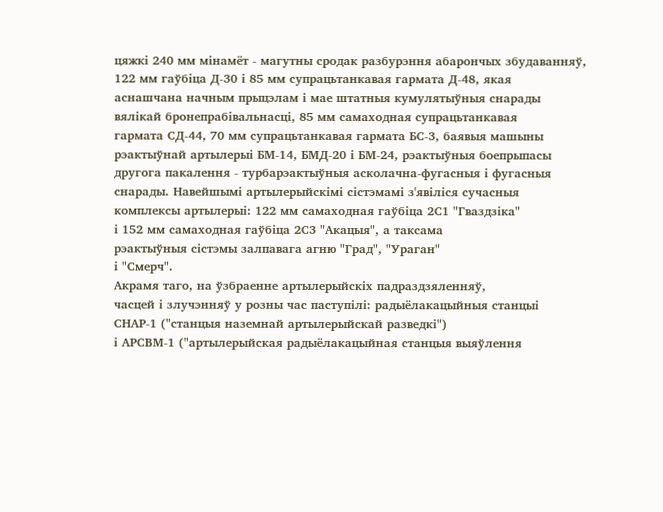цяжкі 240 мм мінамёт - магутны сродак разбурэння абарончых збудаванняў,
122 мм гаўбіца Д-30 і 85 мм супрацьтанкавая гармата Д-48, якая
аснашчана начным прыцэлам і мае штатныя кумулятыўныя снарады
вялікай бронепрабівальнасці, 85 мм самаходная супрацьтанкавая
гармата СД-44, 70 мм супрацьтанкавая гармата БС-3, баявыя машыны
рэактыўнай артылерыі БМ-14, БМД-20 і БМ-24, рэактыўныя боепрыпасы
другога пакалення - турбарэактыўныя асколачна-фугасныя і фугасныя
снарады. Навейшымі артылерыйскімі сістэмамі з'явіліся сучасныя
комплексы артылерыі: 122 мм самаходная гаўбіца 2С1 "Гваздзіка"
і 152 мм самаходная гаўбіца 2С3 "Акацыя", а таксама
рэактыўныя сістэмы залпавага агню "Град", "Ураган"
і "Смерч".
Акрамя таго, на ўзбраенне артылерыйскіх падраздзяленняў,
часцей і злучэнняў у розны час паступілі: радыёлакацыйныя станцыі
СНАР-1 ("станцыя наземнай артылерыйскай разведкі")
і АРСВМ-1 ("артылерыйская радыёлакацыйная станцыя выяўлення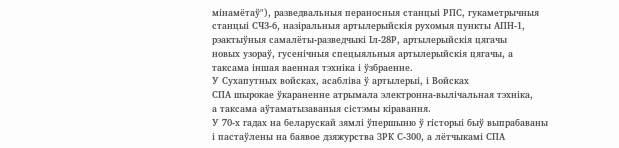мінамётаў"), разведвальныя пераносныя станцыі РПС, гукаметрычныя
станцыі СЧ3-6, назіральныя артылерыйскія рухомыя пункты АПН-1,
рэактыўныя самалёты-разведчыкі Іл-28Р, артылерыйскія цягачы
новых узораў, гусенічныя спецыяльныя артылерыйскія цягачы, а
таксама іншая ваенная тэхніка і ўзбраенне.
У Сухапутных войсках, асабліва ў артылерыі, і Войсках
СПА шырокае ўкараненне атрымала электронна-вылічальная тэхніка,
а таксама аўтаматызаваныя сістэмы кіравання.
У 70-х гадах на беларускай зямлі ўпершыню ў гісторыі быў выпрабаваны
і пастаўлены на баявое дзяжурства ЗРК С-300, а лётчыкамі СПА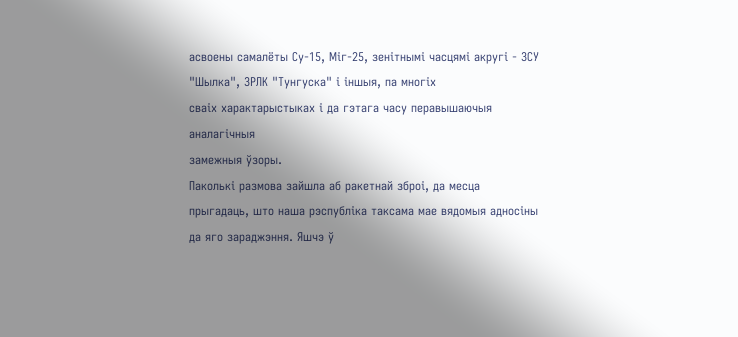асвоены самалёты Су-15, Міг-25, зенітнымі часцямі акругі - ЗСУ
"Шылка", ЗРЛК "Тунгуска" і іншыя, па многіх
сваіх характарыстыках і да гэтага часу перавышаючыя аналагічныя
замежныя ўзоры.
Паколькі размова зайшла аб ракетнай зброі, да месца
прыгадаць, што наша рэспубліка таксама мае вядомыя адносіны
да яго зараджэння. Яшчэ ў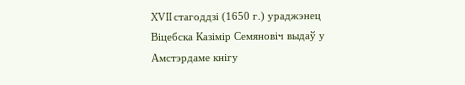XVII стагоддзі (1650 г.) ураджэнец
Віцебска Казімір Семяновіч выдаў у Амстэрдаме кнігу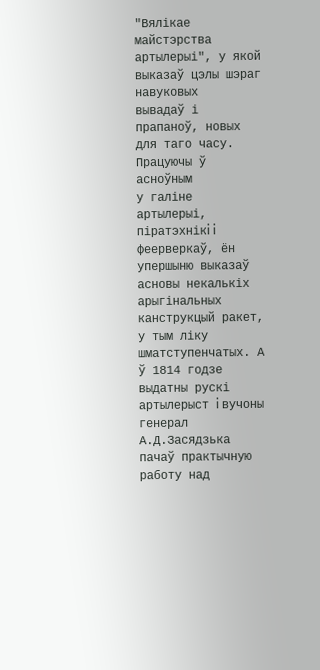"Вялікае
майстэрства артылерыі", у якой выказаў цэлы шэраг навуковых
вывадаў і прапаноў, новых для таго часу. Працуючы ў асноўным
у галіне артылерыі, пiратэхнiкi i феерверкаў, ён упершыню выказаў
асновы некалькiх арыгiнальных канструкцый ракет, у тым лiку
шматступенчатых. А ў 1814 годзе выдатны рускi артылерыст i вучоны
генерал А.Д.Засядзька пачаў практычную работу над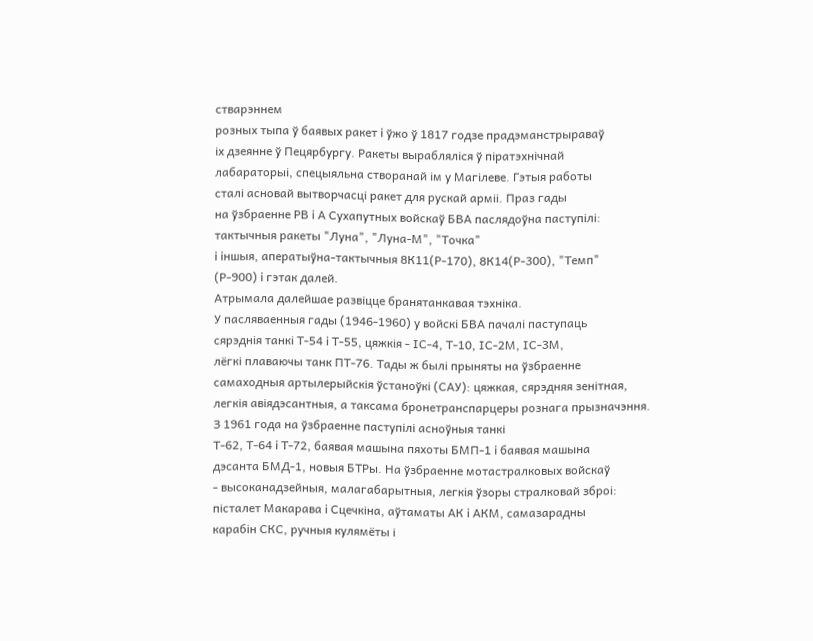стварэннем
розных тыпа ў баявых ракет i ўжо ў 1817 годзе прадэманстрыраваў
iх дзеянне ў Пецярбургу. Ракеты выраблялiся ў пiратэхнiчнай
лабараторыi, спецыяльна створанай iм у Магiлеве. Гэтыя работы
сталi асновай вытворчасцi ракет для рускай армii. Праз гады
на ўзбраенне РВ i А Сухапутных войскаў БВА паслядоўна паступiлi:
тактычныя ракеты "Луна", "Луна-М", "Точка"
i iншыя, аператыўна-тактычныя 8К11(Р-170), 8К14(Р-300), "Темп"
(Р-900) i гэтак далей.
Атрымала далейшае развiцце бранятанкавая тэхнiка.
У пасляваенныя гады (1946-1960) у войскi БВА пачалi паступаць
сярэднiя танкi Т-54 i Т-55, цяжкiя - ІС-4, Т-10, ІС-2М, ІС-3М,
лёгкi плаваючы танк ПТ-76. Тады ж былi прыняты на ўзбраенне
самаходныя артылерыйскiя ўстаноўкi (САУ): цяжкая, сярэдняя зенiтная,
легкiя авiядэсантныя, а таксама бронетранспарцеры рознага прызначэння.
З 1961 года на ўзбраенне паступiлi асноўныя танкi
Т-62, Т-64 i Т-72, баявая машына пяхоты БМП-1 i баявая машына
дэсанта БМД-1, новыя БТРы. На ўзбраенне мотастралковых войскаў
- высоканадзейныя, малагабарытныя, легкiя ўзоры стралковай зброi:
пiсталет Макарава i Сцечкiна, аўтаматы АК i АКМ, самазарадны
карабін СКС, ручныя кулямёты і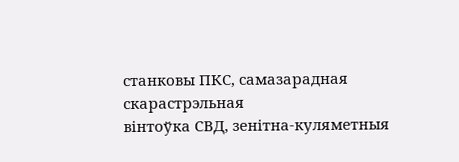станковы ПКС, самазарадная скарастрэльная
вiнтоўка СВД, зенiтна-куляметныя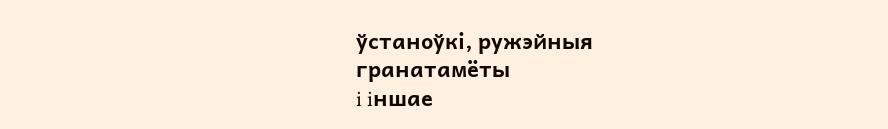ўстаноўкi, ружэйныя гранатамёты
i iншае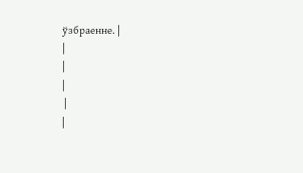ўзбраенне. |
|
|
|
 |
|